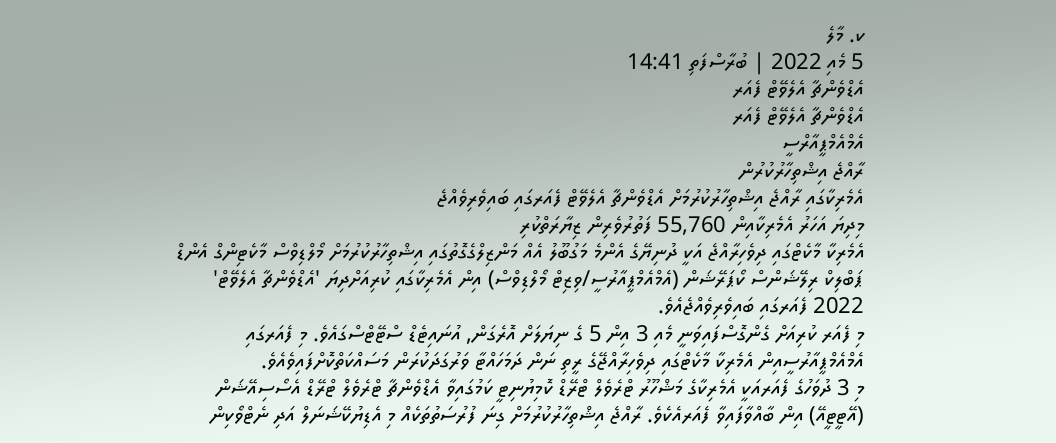ކ. މާލެ
5 މެއި 2022 | ބުރާސްފަތި 14:41
އެޑްވެންޗާ އެލެވޭޓް ފެއަރ
އެޑްވެންޗާ އެލެވޭޓް ފެއަރ
އެމްއެމްޕީއާރްސީ
ރާއްޖެ އިޝްތިހާރުކުރުން
އެމެރިކާގައި ރާއްޖެ އިޝްތިހާރުކުރުމަށް އެޑްވެންޗާ އެލެވޭޓް ފެއަރގައި ބައިވެރިވެއްޖެ
މިދިޔަ އަހަރު އެމެރިކާއިން 55,760 ފަތުރުވެރިން ޒިޔާރަތްކުރި
އެމެރިކާ މާކެޓްގައި ދިވެހިރާއްޖެ އަކީ ދުނިޔޭގެ އެންމެ މަގުބޫލު އެއް މަންޒިލްގެގޮތުގައި އިޝްތިހާރުކުރުމަށް މޯލްޑިވްސް މާކެޓިންގް އެންޑް ޕަބްލިކް ރިލޭޝަންސް ކޯޕަރޭޝަން (އެމްއެމްޕީއާރުސީ/ވިޒިޓް މޯލްޑިވްސް) އިން އެމެރިކާގައި ކުރިއަށްދިޔަ 'އެޑްވެންޗާ އެލެވޭޓް' 2022 ފެއަރގައި ބައިވެރިވެއްޖެއެވެ.
މި ފެއަރ ކުރިއަށް ގެންގޮސްފައިވަނީ މެއި 3 އިން 5 ގެ ނިޔަލަށް އޮރެގަން, އުނައިޓެޑް ސްޓޭޓްސްގައެވެ. މި ފެއަރގައި އެމްއެމްޕީއާރުސީއިން އެމެރިކާ މާކެޓްގައި ދިވެހިރާއްޖޭގެ ރީތި ނަން ދަމަހައްޓާ ވަރުގަދަކުރަން މަސައްކަތްކޮށްފައިވެއެވެ.
މި 3 ދުވަހުގެ ފެއަރއަކީ އެމެރިކާގެ މަޝްހޫރު ޓްރެވެލް ޓްރޭޑް ކޮމިޔުނިޓީ ކަމުގައިވާ އެޑްވެންޗާ ޓްރެވެލް ޓްރޭޑް އެސޯސިއޭޝަން (އޭޓީޓީއޭ) އިން ބާއްވާފައިވާ ފެއަރއެކެވެ. ރާއްޖެ އިޝްތިހާރުކުރުމަށް ގިނަ ފުރުސަތުތަކެއް މި އެޑިޔުކޭޝަނަލް އަދި ނެޓްވޯކިން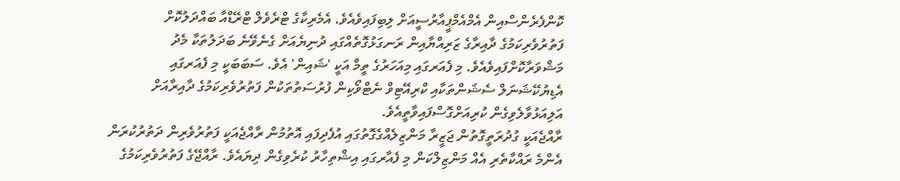ކޮންފެރެންސްއިން އެމްއެމްޕީއާރުސީއަށް ލިބިފައިވެއެވެ. އެމެރިކާގެ ޓްރެވެލް ޓްރޭޑްއާ ބައްދަލުކޮށް ފަތުރުވެރިކަމުގެ ދާއިރާގެ ޒަރިއްޔާއިން ރަނގަޅުގޮތެއްގައި ދުނިޔެއަށް ގެނެވޭނެ ބަދަލުތަކާ މެދު މަޝްވަރާކޮށްފައިވެއެވެ. މި ފެއަރގައި މިއަހަރުގެ ތީމް އަކީ 'ޝައިން' އެވެ. ސަބަބަކީ މި ފެއަރގައި އެޑިޔުކޭޝަނަލް ސެޝަންތަކާއި ކްރިއޭޓިވް ނެޓްވޯކިން ފުރުސަތުތަކުން ފަތުރުވެރިކަމުގެ ދާއިރާއަށް އަލިއަޅުވާލެވިގެން ކުރިއަށްގޮސްފައިވާތީއެވެ.
ރާއްޖެއަކީ ގުދުރަތީގޮތުން ޖަޒީރާ މަންޒިލެއްގެގޮތުގައި އުފެދިފައި އޮތުމުން ރާއްޖެއަކީ ފަތުރުވެރިން ދަތުރުކުރަން އެންމެ ރައްކާތެރި އެއް މަންޒިލްކަން މި ފެއާރގައި އިޝްތިހާރު ކުރެވިގެން ދިޔައެވެ. ރާއްޖޭގެ ފަތުރުވެރިކަމުގެ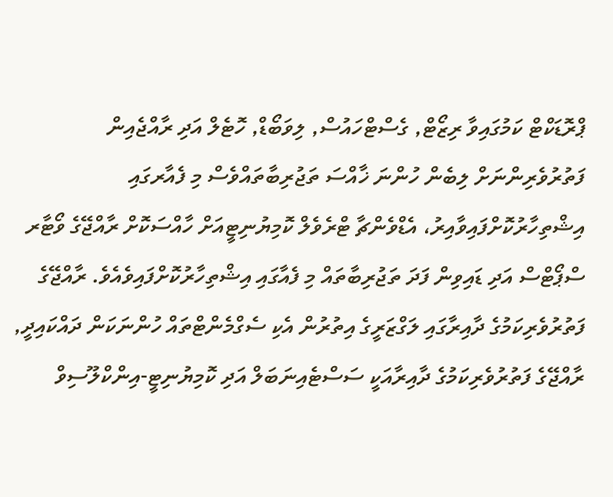ޕްރޮޑަކްޓް ކަމުގައިވާ ރިޒޯޓް, ގެސްޓްހައުސް, ލިވަބޯޑް, ހޮޓެލް އަދި ރާއްޖެއިން ފަތުރުވެރިންނަށް ލިބެން ހުންނަ ޚާއްސަ ތަޖުރިބާތައްވެސް މި ފެއާރގައި އިޝްތިހާރުކޮށްފައިވާއިރު، އެޑްވެންޗާ ޓްރެވެލް ކޮމިޔުނިޓީއަށް ހާއްސަކޮށް ރާއްޖޭގެ ވޯޓާރ ސްޕޯޓްސް އަދި ޑައިވިން ފަދަ ތަޖުރިބާތައް މި ފެއާގައި އިޝްތިހާރުކޮށްފައިވެއެވެ. ރާއްޖޭގެ ފަތުރުވެރިކަމުގެ ދާއިރާގައި ލަގްޒަރީގެ އިތުރުން އެކި ސެގްމެންޓްތައް ހުންނަކަން ދައްކައިދީ, ރާއްޖޭގެ ފަތުރުވެރިކަމުގެ ދާއިރާއަކީ ސަސްޓެއިނަބަލް އަދި ކޮމިޔުނިޓީ-އިންކްލޫސިވް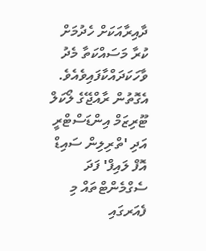ދާއިރާއަކަށް ހެދުމަށް ކުރާ މަސައްކަތާ މެދު ވާހަކަދައްކާފައިވެއެވެ. އެގޮތުން ރާއްޖޭގެ ލޯކަލް ޓޫރިޒަމް އިންޑަސްޓްރީ އަދި 'ތްރިލިން ސައިޑް އޮފް ލައިފް' ފަދަ ސެގްމެންޓްތައް މި ފެއަރގައި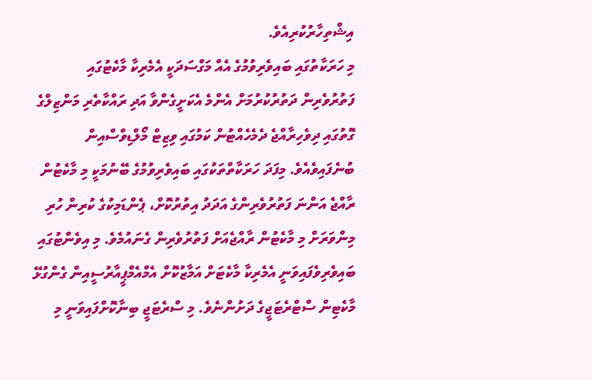އިޝްތިހާރުކުރިއެވެ.
މި ހަރަކާތުގައި ބައިވެރިވުމުގެ އެއް މަގްސަދަކީ އެމެރިކާ މާކެޓުގައި ފަތުރުވެރިން ދަތުރުކުރުމަށް އެންމެ އެކަށީގެންވާ އަދި ރައްކާތެރި މަންޒިލްގެ ގޮތުގައި ދިވެހިރާއްޖެ ދެމެހެއްޓުން ކަމުގައި ވިޒިޓް މޯލްޑިވްސްއިން ބުނެފައިވެއެވެ. މިފަދަ ހަރަކާތްތަކުގައި ބައިވެރިވުމުގެ ބޭނުމަކީ މި މާކެޓުން ރާއްޖެ އަންނަ ފަތުރުވެރިންގެ އަދަދު އިތުރުކޮށް، ޕެންޑަމިކުގެ ކުރިން ހުރި މިންވަރަށް މި މާކެޓުން ރާއްޖެއަށް ފަތުރުވެރިން ގެނައުމެވެ. މި އިވެންޓުގައި ބައިވެރިވެފައިވަނީ އެމެރިކާ މާކެޓަށް އަމާޒުކޮށް އެމްއެމްޕީއާރުސީއިން ގެންގުޅޭ މާކެޓިން ސްޓްރެޓަޖީގެ ދަށުންނެވެ. މި ސްރެޓަޖީ ބިނާކޮށްފައިވަނީ މި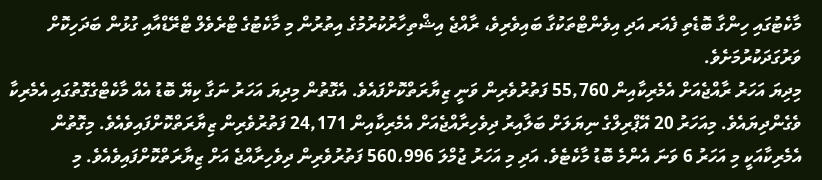މާކެޓުގައި ހިންގާ ބޮޑެތި ފެއަރ އަދި އިވެންޓްތަކުގާ ބައިވެރިވެ، ރާއްޖެ އިޝްތިހާރުކުރުމުގެ އިތުރުން މި މާކެޓުގެ ޓްރެވެލް ޓްރޭޑްއާއި ގުޅުން ބަދަހިކޮށް ވަރުގަދަކުރުމަށެވެ.
މިދިޔަ އަހަރު ރާއްޖެއަށް އެމެރިކާއިން 55,760 ފަތުރުވެރިން ވަނީ ޒިޔާރަތްކޮށްފައެވެ. އެގޮތުން މިދިޔަ އަހަރު ނަގާ ކިޔޭ ބޮޑު އެއް މާކެޓްގެގޮތުގައި އެމެރިކާ ވެގެންދިޔައެވެ. މިއަހަރު 20 އޭޕްރިލްގެ ނިޔަލަށް ބަލާއިރު ދިވެހިރާއްޖެއަށް އެމެރިކާއިން 24,171 ފަތުރުވެރިން ޒިޔާރަތްކޮށްފައިވެއެވެ. މިގޮތުން އެމެރިކާއަކީ މި އަހަރު 6 ވަނަ އެންމެ ބޮޑު މާކެޓެވެ. އަދި މި އަހަރު ޖުމްލަ 560،996 ފަތުރުވެރިން ދިވެހިރާއްޖެ އަށް ޒިޔާރަތްކޮށްފައިވެއެވެ. މި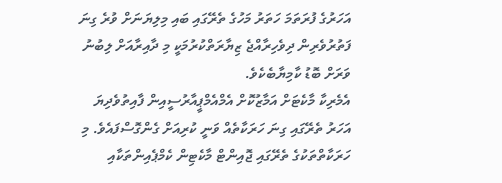އަހަރުގެ ފުރަތަމަ ހަތަރު މަހުގެ ތެރޭގައި ބައި މިލިޔަނަށް ވުރެ ގިނަ ފަތުރުވެރިން ދިވެހިރާއްޖެ ޒިޔާރަތްކުރުމަކީ މި ދާއިރާއަށް ލިބުނު ވަރަށް ބޮޑު ކާމިޔާބެކެވެ.
އެމެރިކާ މާކެޓަށް އަމާޒުކޮށް އެމްއެމްޕީއާރުސީއިން ފާއިތުވެދިޔަ އަހަރު ތެރޭގައި ގިނަ ހަރަކާތެއް ވަނީ ކުރިއަށް ގެންގޮސްފައެވެ. މި ހަރަކާތްތަކުގެ ތެރޭގައި ޖޮއިންޓް މާކެޓިން ކެމްޕެއިންތަކާއި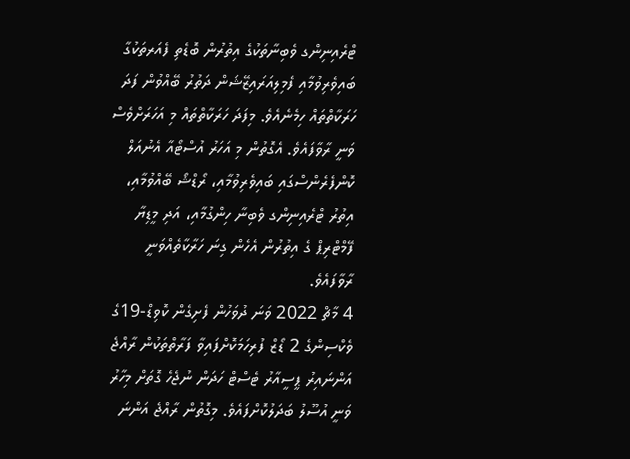ޓްރެއިނިންގ ވެބިނާތަކުގެ އިތުރުން ބޮޑެތި ފެއަރތަކުގާ ބައިވެރިވުމާއި ފެމިލިއަރައިޒޭޝަން ދަތުރު ބޭއްވުން ފަދަ ހަރަކާތްތައް ހިމެނެއެވެ. މިފަދަ ހަރަކާތްތައް މި އަހަރަށްވެސް ވަނީ ރާވާފައެވެ. އެގޮތުން މި އަހަރު އުސްޓޯއާ އެނުއަލް ކޮންފެރެންސްގައި ބައިވެރިވުމާއި، ރޯޑްޝޯ ބޭއްވުމާއި، އިތުރު ޓްރެއިނިންގ ވެބިނާ ހިންގުމާއި، އަދި މީޑިޔާ ފޭމްޓްރިޕް ގެ އިތުރުން އެހެން ގިނަ ހަރާކާތެއްވަނީ ރާވާފައެވެ.
4 މާޗް 2022 ވަނަ ދުވަހުން ފެށިގެން ކޮވިޑް-19ގެ ވެކްސިންގެ 2 ޑޯޒް ފުރިހަމަކޮށްފައިވާ ފަރާތްތަކުން ރާއްޖެ އަންނައިރު ޕީސީއާރު ޓެސްޓް ހަދަން ނުޖެހެ ގޮތަށް މިހާރު ވަނީ އުސޫލު ބަދަލުކޮށްފައެވެ. މިގޮތުން ރާއްޖެ އަންނަ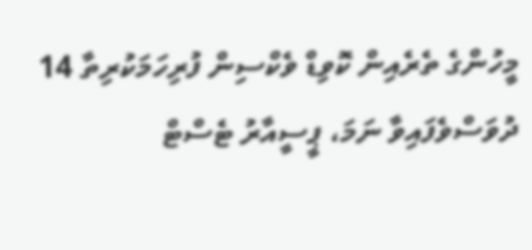މީހުންގެ ތެރެއިން ކޮވިޑް ވެކްސިން ފުރިހަމަކުރިތާ 14 ދުވަސްވެފައިވާ ނަމަ، ޕީސީއާރު ޓެސްޓް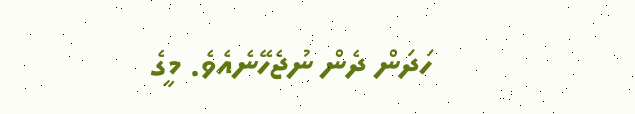ހަދަން ދެން ނުޖެހޭނެއެވެ. މީގެ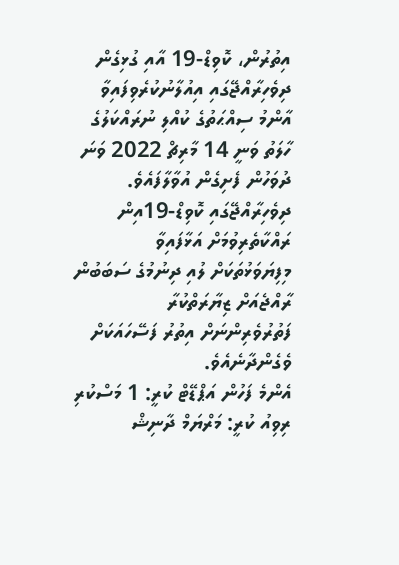އިތުރުން، ކޮވިޑް-19 އާއި ގުޅިގެން ދިވެހިރާއްޖޭގައި އިއުލާނުކުރެވިފައިވާ އާންމު ސިއްޙަތުގެ ކުއްލި ނުރައްކަލުގެ ހާލަތު ވަނީ 14 މާރިޗް 2022 ވަނަ ދުވަހުން ފެށިގެން އުވާލާފައެވެ. ދިވެހިރާއްޖޭގައި ކޮވިޑް-19އިން ރައްކާތެރިވުމަށް އަޅާފައިވާ މިފިޔަވަޅުތަކަށް ލުއި ދިނުމުގެ ސަބަބުން ރާއްޖެއަށް ޒިޔާރަތްކުރާ ފަތުރުވެރިންނަށް އިތުރު ފަސޭހައަކަށް ވެގެންދާނެއެވެ.
އެންމެ ފަހުން އަޕްޑޭޓް ކުރީ: 1 މަސްކުރި
ރިވިއު ކުރީ: މަރްޔަމް ދާނިޝް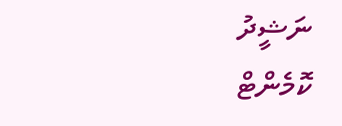ނަޝީދު
ކޮމެންޓް